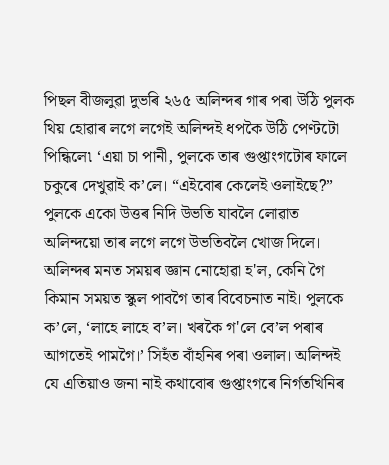পিছল বীজলুৱা দুভৰি ২৬৫ অলিন্দৰ গাৰ পৰা উঠি পুলক থিয় হোৱাৰ লগে লগেই অলিন্দই ধপকৈ উঠি পেণ্টটো পিন্ধিলে৷ ‘এয়া চা পানী, পুলকে তাৰ গুপ্তাংগটোৰ ফালে চকুৰে দেখুৱাই ক’লে। “এইবোৰ কেলেই ওলাইছে?” পুলকে একো উত্তৰ নিদি উভতি যাবলৈ লোৱাত অলিন্দয়ো তাৰ লগে লগে উভতিবলৈ খোজ দিলে। অলিন্দৰ মনত সময়ৰ জ্ঞান নোহোৱা হ'ল, কেনি গৈ কিমান সময়ত স্কুল পাবগৈ তাৰ বিবেচনাত নাই। পুলকে ক’লে, ‘লাহে লাহে ব’ল। খৰকৈ গ'লে বে’ল পৰাৰ আগতেই পামগৈ।’ সিহঁত বাঁহনিৰ পৰা ওলাল। অলিন্দই যে এতিয়াও জনা নাই কথাবোৰ গুপ্তাংগৰে নিৰ্গতখিনিৰ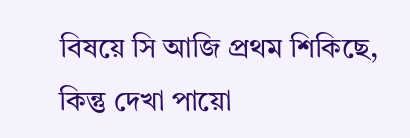বিষয়ে সি আজি প্ৰথম শিকিছে, কিন্তু দেখা পায়ো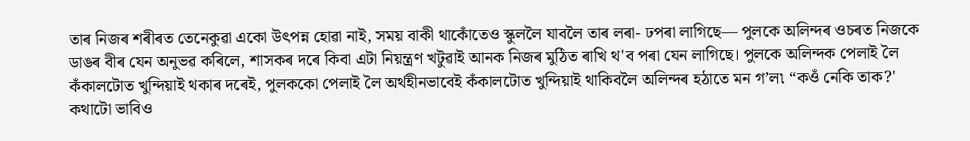তাৰ নিজৰ শৰীৰত তেনেকুৱা একো উৎপন্ন হোৱা নাই, সময় বাকী থাকোঁতেও স্কুললৈ যাবলৈ তাৰ লৰা- ঢপৰা লাগিছে— পুলকে অলিন্দৰ ওচৰত নিজকে ডাঙৰ বীৰ যেন অনুভৱ কৰিলে, শাসকৰ দৰে কিবা এটা নিয়ন্ত্ৰণ খটুৱাই আনক নিজৰ মুঠিত ৰাখি থ'ব পৰা যেন লাগিছে। পুলকে অলিন্দক পেলাই লৈ কঁকালটোত খুন্দিয়াই থকাৰ দৰেই, পুলককো পেলাই লৈ অৰ্থহীনভাবেই কঁকালটোত খুন্দিয়াই থাকিবলৈ অলিন্দৰ হঠাতে মন গ’ল৷ “কওঁ নেকি তাক?' কথাটো ভাবিও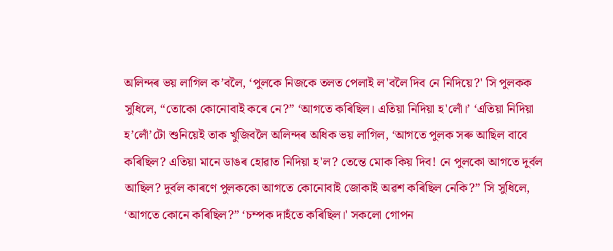অলিন্দৰ ভয় লাগিল ক’বলৈ, ‘পুলকে নিজকে তলত পেলাই ল'বলৈ দিব নে নিদিয়ে?' সি পুলকক সুধিলে, “তোকো কোনোবাই কৰে নে?” ‘আগতে কৰিছিল। এতিয়া নিদিয়া হ'লোঁ।’ ‘এতিয়া নিদিয়া হ’লোঁ’টো শুনিয়েই তাক খুজিবলৈ অলিন্দৰ অধিক ভয় লাগিল, ‘আগতে পুলক সৰু আছিল বাবে কৰিছিল? এতিয়া মানে ডাঙৰ হোৱাত নিদিয়া হ'ল? তেন্তে মোক কিয় দিব! নে পুলকো আগতে দুৰ্বল আছিল? দুৰ্বল কাৰণে পুলককো আগতে কোনোবাই জোকাই অৱশ কৰিছিল নেকি?” সি সুধিলে, ‘আগতে কোনে কৰিছিল?” ‘চম্পক দাহঁতে কৰিছিল।' সকলো গোপন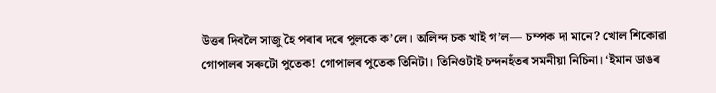উত্তৰ দিবলৈ সাজু হৈ পৰাৰ দৰে পুলকে ক’লে। অলিন্দ চক খাই গ’ল— চম্পক দা মানে? খোল শিকোৱা গোপালৰ সৰুটো পুতেক! গোপালৰ পুতেক তিনিটা। তিনিওটাই চন্দনহঁতৰ সমনীয়া নিচিনা। ‘ইমান ডাঙৰ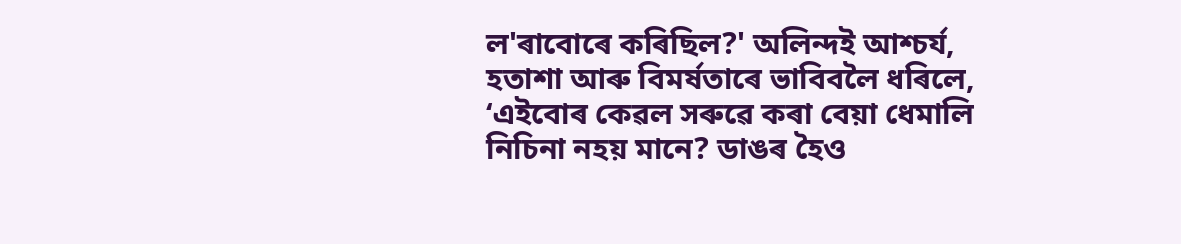ল'ৰাবোৰে কৰিছিল?' অলিন্দই আশ্চৰ্য, হতাশা আৰু বিমৰ্ষতাৰে ভাবিবলৈ ধৰিলে, ‘এইবোৰ কেৱল সৰুৱে কৰা বেয়া ধেমালি নিচিনা নহয় মানে? ডাঙৰ হৈও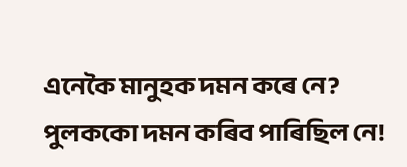এনেকৈ মানুহক দমন কৰে নে? পুলককো দমন কৰিব পাৰিছিল নে!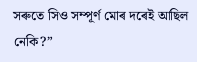সৰুতে সিও সম্পূৰ্ণ মোৰ দৰেই আছিল নেকি?”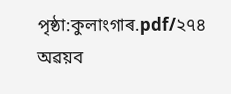পৃষ্ঠা:কুলাংগাৰ.pdf/২৭৪
অৱয়ব